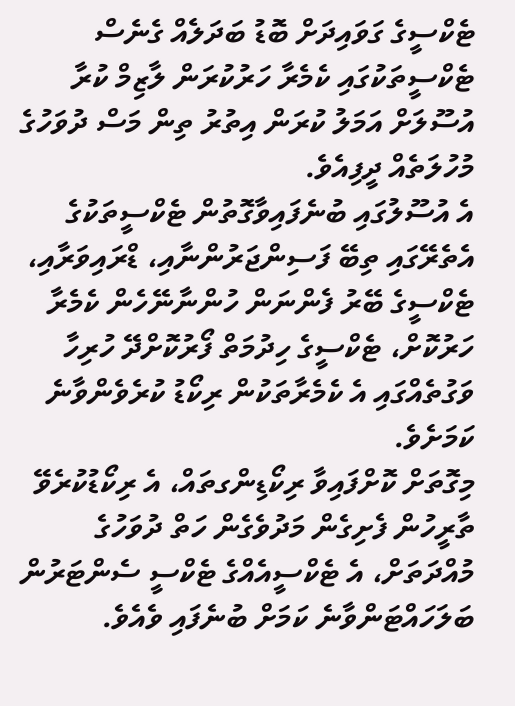ޓެކްސީގެ ގަވައިދަށް ބޮޑު ބަދަލެއް ގެނެސް ޓެކްސީތަކުގައި ކެމެރާ ހަރުކުރަން ލާޒިމް ކުރާ އުސޫލަށް އަމަލު ކުރަން އިތުރު ތިން މަސް ދުވަހުގެ މުހުލަތެއް ދީފިއެވެ.
އެ އުސޫލުގައި ބުނެފައިވާގޮތުން ޓެކްސީތަކުގެ އެތެރޭގައި ތިބޭ ފަސިންޖަރުންނާއި، ޑްރައިވަރާއި، ޓެކްސީގެ ބޭރު ފެންނަން ހުންނާނޭހެން ކެމެރާ ހަރުކޮށް، ޓެކްސީގެ ހިދުމަތް ފޯރުކޮށްދޭ ހުރިހާ ވަގުތެއްގައި އެ ކެމެރާތަކުން ރިކޯޑު ކުރެވެންވާނެ ކަމަށެވެ.
މިގޮތަށް ކޮށްފައިވާ ރިކޯޑިންގތައް، އެ ރިކޯޑުކުރެވޭ ތާރީހުން ފެށިގެން މަދުވެގެން ހަތް ދުވަހުގެ މުއްދަތަށް، އެ ޓެކްސީއެއްގެ ޓެކްސީ ސެންޓަރުން ބަލަހައްޓަންވާނެ ކަމަށް ބުނެފައި ވެއެވެ.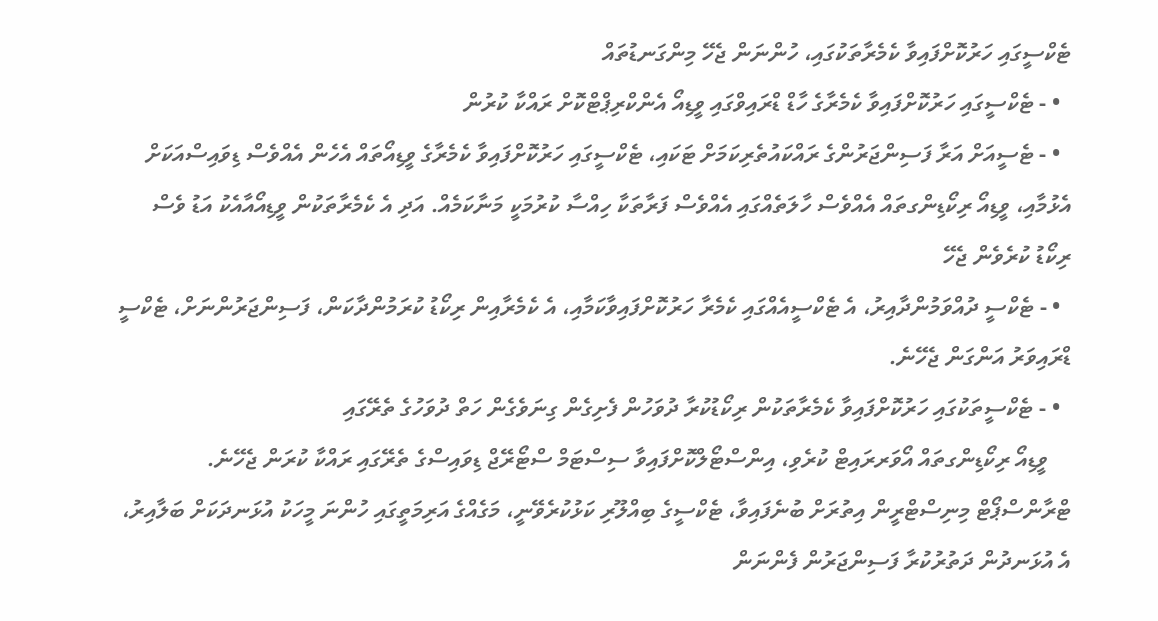ޓެކްސީގައި ހަރުކޮށްފައިވާ ކެމެރާތަކުގައި، ހުންނަން ޖެހޭ މިންގަނޑުތައް
  • - ޓެކްސީގައި ހަރުކޮށްފައިވާ ކެމެރާގެ ހާޑް ޑްރައިވްގައި ވީޑިއޯ އެންކްރިޕްޓްކޮށް ރައްކާ ކުރުން
  • - ޓެސީއަށް އަރާ ފަސިންޖަރުންގެ ރައްކައުތެރިކަމަށް ޓަކައި، ޓެކްސީގައި ހަރުކޮށްފައިވާ ކެމެރާގެ ވީޑިއޯތައް އެހެން އެއްވެސް ޑިވައިސްއަކަށް އެޅުމާއި، ވީޑިއޯ ރިކޯޑިންގތައް އެއްވެސް ހާލަތެއްގައި އެއްވެސް ފަރާތަކާ ހިއްސާ ކުރުމަކީ މަނާކަމެއް. އަދި އެ ކެމެރާތަކުން ވީޑިއޯއާއެކު އަޑު ވެސް ރިކޯޑު ކުރެވެން ޖެހޭ
  • - ޓެކްސީ ދުއްވަމުންދާއިރު، އެ ޓެކްސީއެއްގައި ކެމެރާ ހަރުކޮށްފައިވާކަމާއި، އެ ކެމެރާއިން ރިކޯޑު ކުރަމުންދާކަން، ފަސިންޖަރުންނަށް، ޓެކްސީ ޑްރައިވަރު އަންގަން ޖެހޭނެ.
  • - ޓެކްސީތަކުގައި ހަރުކޮށްފައިވާ ކެމެރާތަކުން ރިކޯޑުކުރާ ދުވަހުން ފެށިގެން ގިނަވެގެން ހަތް ދުވަހުގެ ތެރޭގައި
    ވީޑިއޯ ރިކޯޑިންގތައް އޯވަރރައިޓް ކުރެވި، އިންސްޓޯލްކޮށްފައިވާ ސިސްޓަމް ސްޓޯރޭޖް ޑިވައިސްގެ ތެރޭގައި ރައްކާ ކުރަން ޖެހޭނެ.
ޓްރާންސްޕޯޓް މިނިސްޓްރީން އިތުރަށް ބުނެފައިވާ، ޓެކްސީގެ ބިއްލޫރި ކަޅުކުރެވޭނީ، މަގެއްގެ އަރިމަތީގައި ހުންނަ މީހަކު އުޅަނދަކަށް ބަލާއިރު، އެ އުޅަނދުން ދަތުރުކުރާ ފަސިންޖަރުން ފެންނަން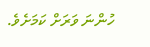ހުންނަ ވަރަށް ކަމަށެވެ.